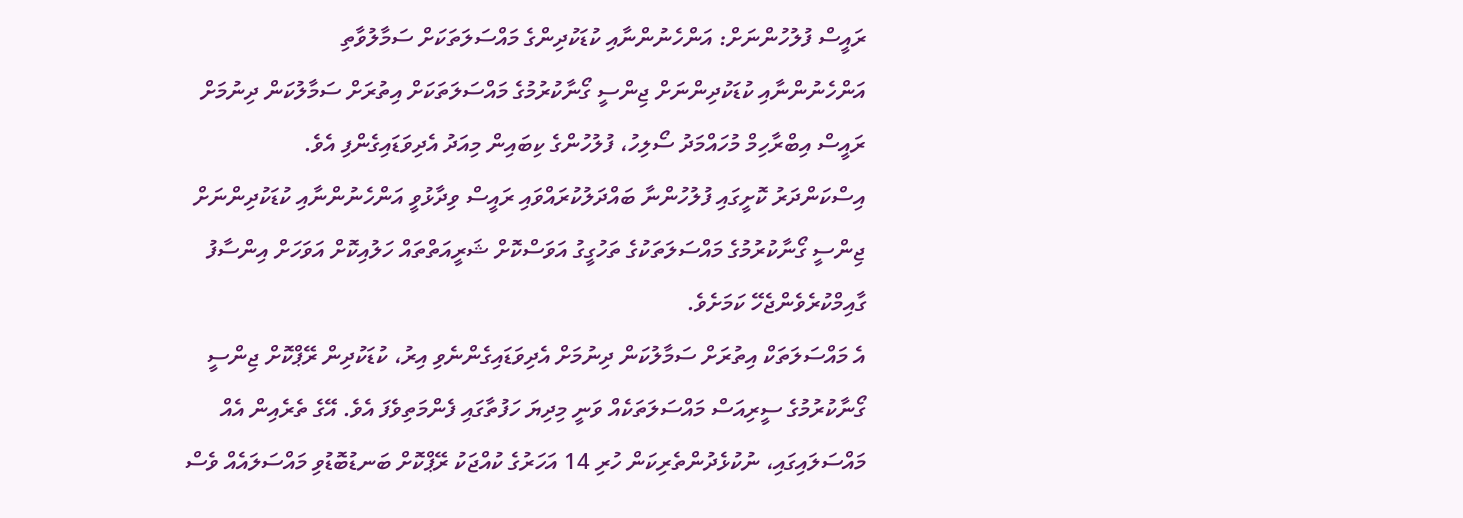ރައީސް ފުލުހުންނަށް: އަންހެނުންނާއި ކުޑަކުދިންގެ މައްސަލަތަކަށް ސަމާލުވާތި
އަންހެނުންނާއި ކުޑަކުދިންނަށް ޖިންސީ ގޯނާކުރުމުގެ މައްސަލަތަކަށް އިތުރަށް ސަމާލުކަން ދިނުމަށް ރައީސް އިބްރާހިމް މުހައްމަދު ސޯލިހު، ފުލުހުންގެ ކިބައިން މިއަދު އެދިވަޑައިގެންފި އެވެ.
އިސްކަންދަރު ކޮށީގައި ފުލުހުންނާ ބައްދަލުކުރައްވައި ރައީސް ވިދާޅުވީ އަންހެނުންނާއި ކުޑަކުދިންނަށް ޖިންސީ ގޯނާކުރުމުގެ މައްސަލަތަކުގެ ތަހުގީގު އަވަސްކޮށް ޝަރީއަތްތައް ހަލުއިކޮށް އަވަހަށް އިންސާފު ގާއިމްކުރެވެންޖެހޭ ކަމަށެވެ.
އެ މައްސަލަތަކް އިތުރަށް ސަމާލުކަން ދިނުމަށް އެދިވަޑައިގެންނެވި އިރު، ކުޑަކުދިން ރޭޕްކޮށް ޖިންސީ ގޯނާކުރުމުގެ ސީރިއަސް މައްސަލަތަކެއް ވަނީ މިދިޔަ ހަފުތާގައި ފެންމަތިވެފަ އެވެ. އޭގެ ތެރެއިން އެއް މައްސަލައިގައި، ނުކުޅެދުންތެރިކަން ހުރި 14 އަހަރުގެ ކުއްޖަކު ރޭޕްކޮށް ބަނޑުބޮޑުވި މައްސަލައެއް ވެސް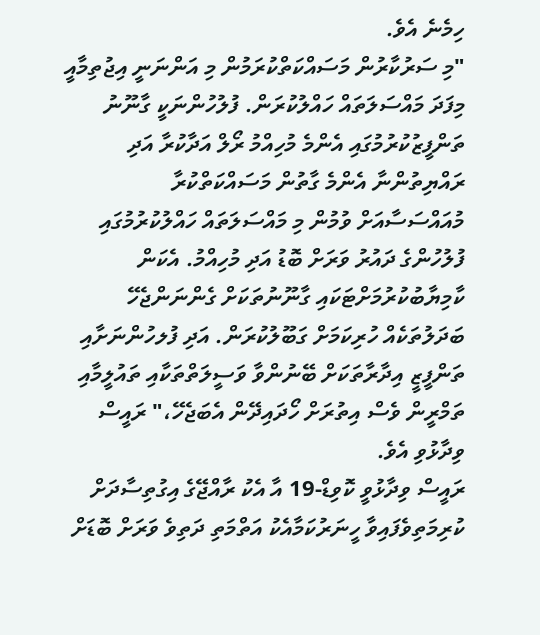ހިމެނެ އެވެ.
"މި ސަރުކާރުން މަސައްކަތްކުރަމުން މި އަންނަނީ އިޖުތިމާއީ މިފަދަ މައްސަލަތައް ހައްލުކުރަން. ފުލުހުންނަކީ ގާނޫނު ތަންފީޒުކުރުމުގައި އެންމެ މުހިއްމު ރޯލް އަދާކުރާ އަދި ރައްޔިތުންނާ އެންމެ ގާތުން މަސައްކަތްކުރާ މުއައްސަސާއަށް ވުމުން މި މައްސަލަތައް ހައްލުކުރުމުގައި ފުލުހުންގެ ދައުރު ވަރަށް ބޮޑު އަދި މުހިއްމު. އެކަން ކާމިޔާބުކުރުމަށްޓަކައި ގާނޫނުތަކަށް ގެންނަންޖެހޭ ބަދަލުތަކެއް ހުރިކަމަށް ގަބޫލުކުރަން. އަދި ފުލހުންނަށާއި ތަންފީޒީ އިދާރާތަކަށް ބޭނުންވާ ވަސީލަތްތަކާއި ތައުލީމާއި ތަމްރީން ވެސް އިތުރަށް ހޯދައިދޭން އެބަޖެހޭ،" ރައީސް ވިދާޅުވި އެވެ.
ރައީސް ވިދާޅުވީ ކޮވިޑް-19 އާ އެކު ރާއްޖޭގެ އިގުތިސާދަށް ކުރިމަތިވެފައިވާ ހީނަރުކަމާއެކު އަތްމަތި ދަތިވެ ވަރަށް ބޮޑަށް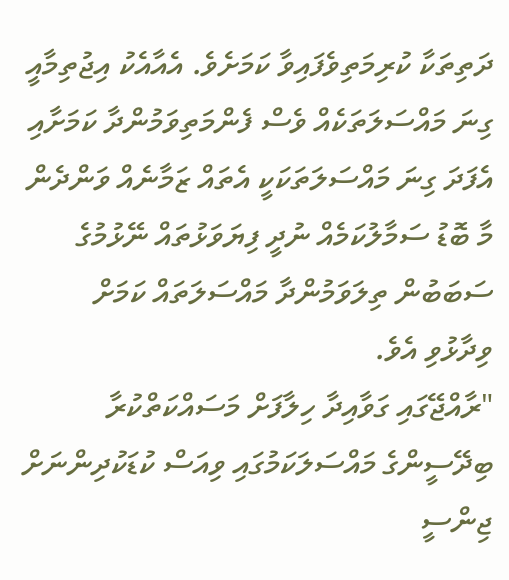ދަތިތަކާ ކުރިމަތިވެފައިވާ ކަމަށެވެ. އެއާއެކު އިޖުތިމާއީ ގިނަ މައްސަލަތަކެއް ވެސް ފެންމަތިވަމުންދާ ކަމަށާއި އެފަދަ ގިނަ މައްސަލަތަކަކީ އެތައް ޒަމާނެއް ވަންދެން މާ ބޮޑު ސަމާލުކަމެއް ނުދީ ފިޔަވަޅުތައް ނޭޅުމުގެ ސަބަބުން ތިލަވަމުންދާ މައްސަލަތައް ކަމަށް ވިދާޅުވި އެވެ.
"ރާއްޖޭގައި ގަވާއިދާ ހިލާފަށް މަސައްކަތްކުރާ ބިދޭސީންގެ މައްސަލަކަމުގައި ވިއަސް ކުޑަކުދިންނަށް ޖިންސީ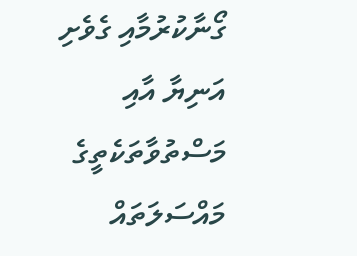ގޯނާކުރުމާއި ގެވެށި އަނިޔާ އާއި މަސްތުވާތަކެތީގެ މައްސަލަތައް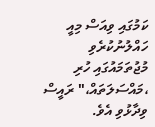ކަމުގައި ވިއަސް މިއީ ހައްލުނުކުރެވި މުޖުތަމައުގައި ހުރި ،މައްސަލަތައް،" ރައީސް ވިދާޅުވި އެވެ.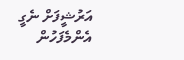އަރުޝީފަށް ނެގީ
އެންމެފަހުން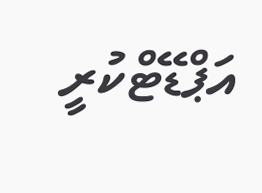އަޕްޑޭޓްކުރީ